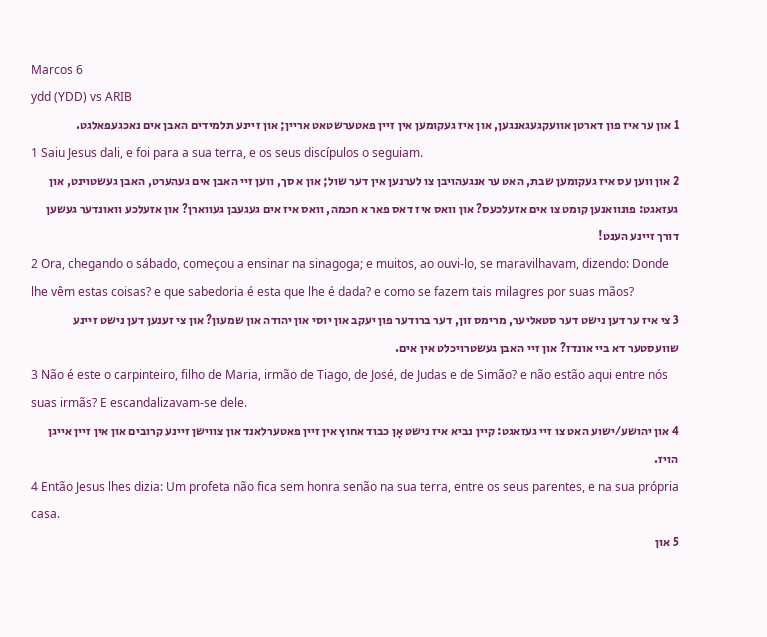Marcos 6
ydd (YDD) vs ARIB
1 און ער איז פון דארטן אוועקגעגאנגען, און איז געקומען אין זיין פאטערשטאט אריין; און זיינע תלמידים האבן אים נאכגעפאלגט.
1 Saiu Jesus dali, e foi para a sua terra, e os seus discípulos o seguiam.
2 און ווען עס איז געקומען שבת, האט ער אנגעהויבן צו לערנען אין דער שול; און א סך, ווען זיי האבן אים געהערט, האבן געשטוינט, און געזאגט: פונוואנען קומט צו אים אזעלכעס? און וואס איז דאס פאר א חכמה, וואס איז אים געגעבן געווארן? און אזעלכע וואונדער געשען דורך זיינע הענט!
2 Ora, chegando o sábado, começou a ensinar na sinagoga; e muitos, ao ouvi-lo, se maravilhavam, dizendo: Donde lhe vêm estas coisas? e que sabedoria é esta que lhe é dada? e como se fazem tais milagres por suas mãos?
3 צי איז ער דען נישט דער סטאליער, מרימס זון, דער ברודער פון יעקב און יוסי און יהודה און שמעון? און צי זענען דען נישט זיינע שוועסטער דא ביי אונדז? און זיי האבן געשטרויכלט אין אים.
3 Não é este o carpinteiro, filho de Maria, irmão de Tiago, de José, de Judas e de Simão? e não estão aqui entre nós suas irmãs? E escandalizavam-se dele.
4 און יהושע/ישוע האט צו זיי געזאגט: קיין נביא איז נישט אָן כבוד אחוץ אין זיין פאטערלאנד און צווישן זיינע קרובים און אין זיין אייגן הויז.
4 Então Jesus lhes dizia: Um profeta não fica sem honra senão na sua terra, entre os seus parentes, e na sua própria casa.
5 און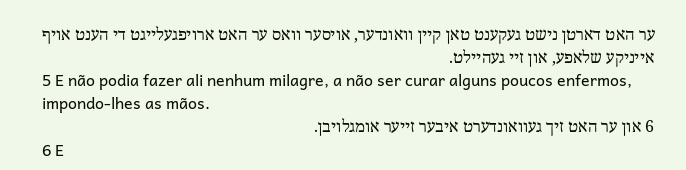ער האט דארטן נישט געקענט טאן קיין וואונדער, אויסער וואס ער האט ארויפגעלייגט די הענט אויף אייניקע שלאפע, און זיי געהיילט.
5 E não podia fazer ali nenhum milagre, a não ser curar alguns poucos enfermos, impondo-lhes as mãos.
6 און ער האט זיך געוואונדערט איבער זייער אומגלויבן.
6 E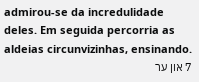admirou-se da incredulidade deles. Em seguida percorria as aldeias circunvizinhas, ensinando.
7 און ער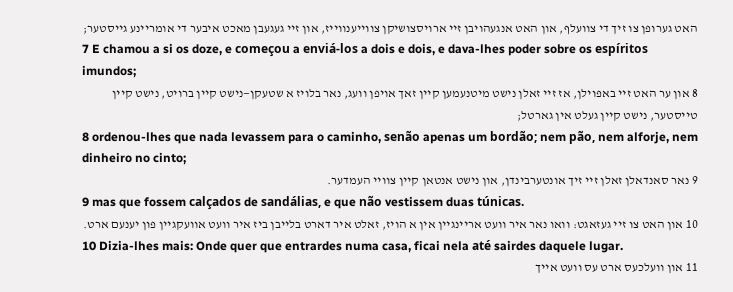האט גערופן צו זיך די צוועלף, און האט אנגעהויבן זיי ארויסצושיקן צווייענווייז, און זיי געגעבן מאכט איבער די אומריינע גייסטער;
7 E chamou a si os doze, e começou a enviá-los a dois e dois, e dava-lhes poder sobre os espíritos imundos;
8 און ער האט זיי באפוילן, אז זיי זאלן נישט מיטנעמען קיין זאך אויפן וועג, נאר בלויז א שטעקן—נישט קיין ברויט, נישט קיין טייסטער, נישט קיין געלט אין גארטל;
8 ordenou-lhes que nada levassem para o caminho, senão apenas um bordão; nem pão, nem alforje, nem dinheiro no cinto;
9 נאר סאנדאלן זאלן זיי זיך אונטערבינדן, און נישט אנטאן קיין צוויי העמדער.
9 mas que fossem calçados de sandálias, e que não vestissem duas túnicas.
10 און האט צו זיי געזאגט: וואו נאר איר וועט אריינגיין אין א הויז, זאלט איר דארט בלייבן ביז איר וועט אוועקגיין פון יענעם ארט.
10 Dizia-lhes mais: Onde quer que entrardes numa casa, ficai nela até sairdes daquele lugar.
11 און וועלכעס ארט עס וועט אייך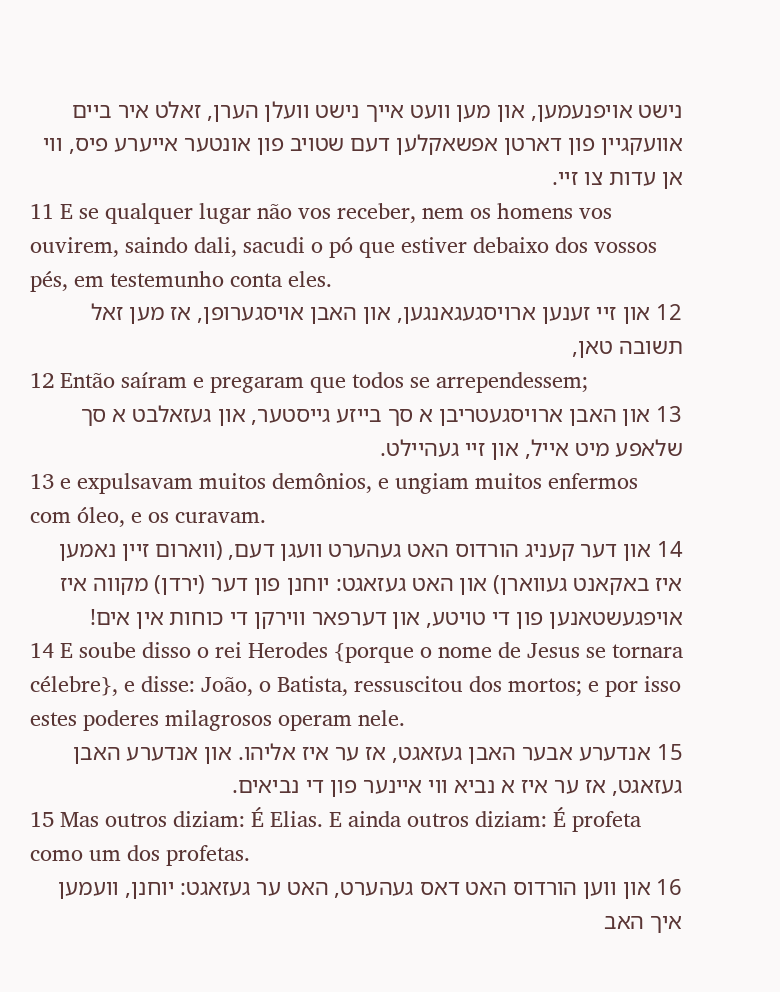נישט אויפנעמען, און מען וועט אייך נישט וועלן הערן, זאלט איר ביים אוועקגיין פון דארטן אפשאקלען דעם שטויב פון אונטער אייערע פיס, ווי אן עדות צו זיי.
11 E se qualquer lugar não vos receber, nem os homens vos ouvirem, saindo dali, sacudi o pó que estiver debaixo dos vossos pés, em testemunho conta eles.
12 און זיי זענען ארויסגעגאנגען, און האבן אויסגערופן, אז מען זאל תשובה טאן,
12 Então saíram e pregaram que todos se arrependessem;
13 און האבן ארויסגעטריבן א סך בייזע גייסטער, און געזאלבט א סך שלאפע מיט אייל, און זיי געהיילט.
13 e expulsavam muitos demônios, e ungiam muitos enfermos com óleo, e os curavam.
14 און דער קעניג הורדוס האט געהערט וועגן דעם, (ווארום זיין נאמען איז באקאנט געווארן) און האט געזאגט: יוחנן פון דער (ירדן) מקווה איז אויפגעשטאנען פון די טויטע, און דערפאר ווירקן די כוחות אין אים!
14 E soube disso o rei Herodes {porque o nome de Jesus se tornara célebre}, e disse: João, o Batista, ressuscitou dos mortos; e por isso estes poderes milagrosos operam nele.
15 אנדערע אבער האבן געזאגט, אז ער איז אליהו. און אנדערע האבן געזאגט, אז ער איז א נביא ווי איינער פון די נביאים.
15 Mas outros diziam: É Elias. E ainda outros diziam: É profeta como um dos profetas.
16 און ווען הורדוס האט דאס געהערט, האט ער געזאגט: יוחנן, וועמען איך האב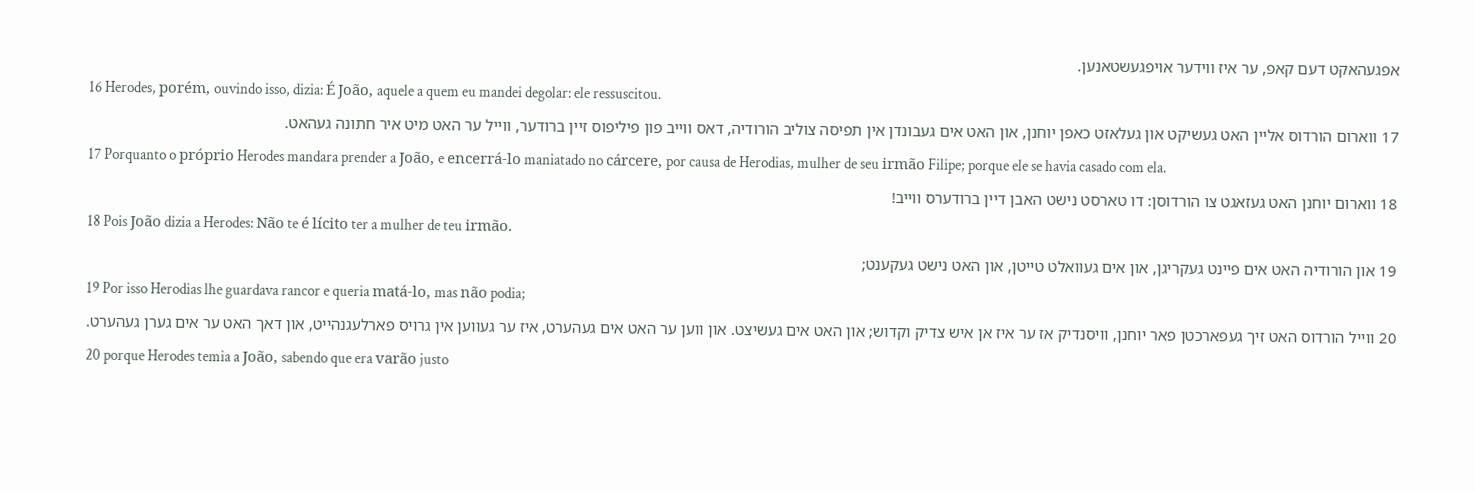אפגעהאקט דעם קאפ, ער איז ווידער אויפגעשטאנען.
16 Herodes, porém, ouvindo isso, dizia: É João, aquele a quem eu mandei degolar: ele ressuscitou.
17 ווארום הורדוס אליין האט געשיקט און געלאזט כאפן יוחנן, און האט אים געבונדן אין תפיסה צוליב הורודיה, דאס ווייב פון פיליפוס זיין ברודער, ווייל ער האט מיט איר חתונה געהאט.
17 Porquanto o próprio Herodes mandara prender a João, e encerrá-lo maniatado no cárcere, por causa de Herodias, mulher de seu irmão Filipe; porque ele se havia casado com ela.
18 ווארום יוחנן האט געזאגט צו הורדוסן: דו טארסט נישט האבן דיין ברודערס ווייב!
18 Pois João dizia a Herodes: Não te é lícito ter a mulher de teu irmão.
19 און הורודיה האט אים פיינט געקריגן, און אים געוואלט טייטן, און האט נישט געקענט;
19 Por isso Herodias lhe guardava rancor e queria matá-lo, mas não podia;
20 ווייל הורדוס האט זיך געפארכטן פאר יוחנן, וויסנדיק אז ער איז אן איש צדיק וקדוש; און האט אים געשיצט. און ווען ער האט אים געהערט, איז ער געווען אין גרויס פארלעגנהייט, און דאך האט ער אים גערן געהערט.
20 porque Herodes temia a João, sabendo que era varão justo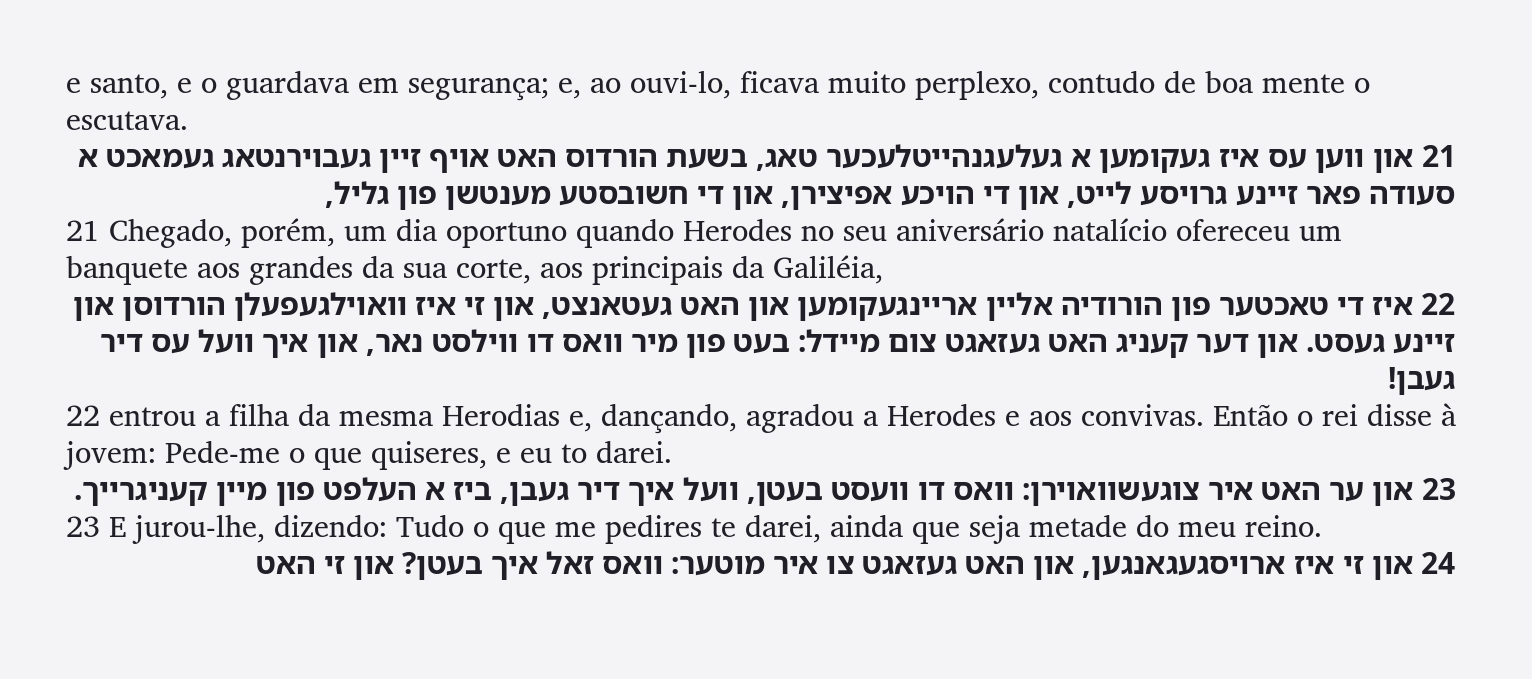e santo, e o guardava em segurança; e, ao ouvi-lo, ficava muito perplexo, contudo de boa mente o escutava.
21 און ווען עס איז געקומען א געלעגנהייטלעכער טאג, בשעת הורדוס האט אויף זיין געבוירנטאג געמאכט א סעודה פאר זיינע גרויסע לייט, און די הויכע אפיצירן, און די חשובסטע מענטשן פון גליל,
21 Chegado, porém, um dia oportuno quando Herodes no seu aniversário natalício ofereceu um banquete aos grandes da sua corte, aos principais da Galiléia,
22 איז די טאכטער פון הורודיה אליין אריינגעקומען און האט געטאנצט, און זי איז וואוילגעפעלן הורדוסן און זיינע געסט. און דער קעניג האט געזאגט צום מיידל: בעט פון מיר וואס דו ווילסט נאר, און איך וועל עס דיר געבן!
22 entrou a filha da mesma Herodias e, dançando, agradou a Herodes e aos convivas. Então o rei disse à jovem: Pede-me o que quiseres, e eu to darei.
23 און ער האט איר צוגעשוואוירן: וואס דו וועסט בעטן, וועל איך דיר געבן, ביז א העלפט פון מיין קעניגרייך.
23 E jurou-lhe, dizendo: Tudo o que me pedires te darei, ainda que seja metade do meu reino.
24 און זי איז ארויסגעגאנגען, און האט געזאגט צו איר מוטער: וואס זאל איך בעטן? און זי האט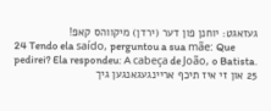געזאגט: יוחנן פון דער (ירדן) מיקווהס קאפ!
24 Tendo ela saído, perguntou a sua mãe: Que pedirei? Ela respondeu: A cabeça de João, o Batista.
25 און זי איז תיכף אריינגעגאנגען גיך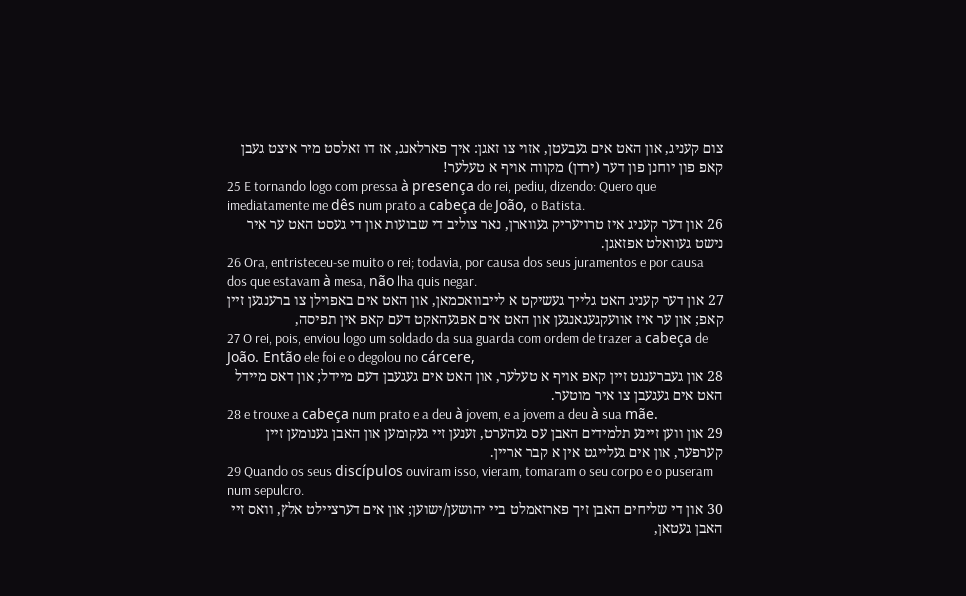צום קעניג, און האט אים געבעטן, אזוי צו זאגן: איך פארלאנג, אז דו זאלסט מיר איצט געבן קאפ פון יוחנן פון דער (ירדן) מקווה אויף א טעלער!
25 E tornando logo com pressa à presença do rei, pediu, dizendo: Quero que imediatamente me dês num prato a cabeça de João, o Batista.
26 און דער קעניג איז טרויעריק געווארן, נאר צוליב די שבועות און די געסט האט ער איר נישט געוואלט אפזאגן.
26 Ora, entristeceu-se muito o rei; todavia, por causa dos seus juramentos e por causa dos que estavam à mesa, não lha quis negar.
27 און דער קעניג האט גלייך געשיקט א לייבוואכמאן, און האט אים באפוילן צו ברענגען זיין קאפ; און ער איז אוועקגעגאנגען און האט אים אפגעהאקט דעם קאפ אין תפיסה,
27 O rei, pois, enviou logo um soldado da sua guarda com ordem de trazer a cabeça de João. Então ele foi e o degolou no cárcere,
28 און געברענגט זיין קאפ אויף א טעלער, און האט אים געגעבן דעם מיידל; און דאס מיידל האט אים געגעבן צו איר מוטער.
28 e trouxe a cabeça num prato e a deu à jovem, e a jovem a deu à sua mãe.
29 און ווען זיינע תלמידים האבן עס געהערט, זענען זיי געקומען און האבן גענומען זיין קערפער, און אים געלייגט אין א קבר אריין.
29 Quando os seus discípulos ouviram isso, vieram, tomaram o seu corpo e o puseram num sepulcro.
30 און די שליחים האבן זיך פארזאמלט ביי יהושען/ישוען; און אים דערציילט אלץ, וואס זיי האבן געטאן,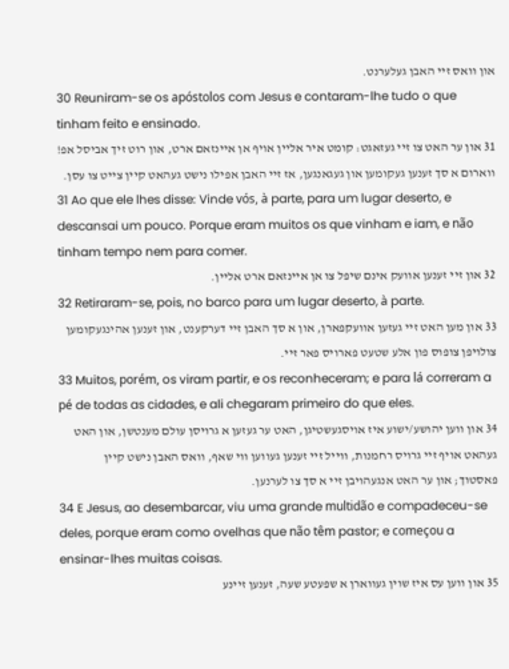און וואס זיי האבן געלערנט.
30 Reuniram-se os apóstolos com Jesus e contaram-lhe tudo o que tinham feito e ensinado.
31 און ער האט צו זיי געזאגט: קומט איר אליין אויף אן איינזאם ארט, און רוט זיך אביסל אפ! ווארום א סך זענען געקומען און געגאנגען, אז זיי האבן אפילו נישט געהאט קיין צייט צו עסן.
31 Ao que ele lhes disse: Vinde vós, à parte, para um lugar deserto, e descansai um pouco. Porque eram muitos os que vinham e iam, e não tinham tempo nem para comer.
32 און זיי זענען אוועק אינם שיפל צו אן איינזאם ארט אליין.
32 Retiraram-se, pois, no barco para um lugar deserto, à parte.
33 און מען האט זיי געזען אוועקפארן, און א סך האבן זיי דערקענט, און זענען אהינגעקומען צולויפן צופוס פון אלע שטעט פארויס פאר זיי.
33 Muitos, porém, os viram partir, e os reconheceram; e para lá correram a pé de todas as cidades, e ali chegaram primeiro do que eles.
34 און ווען יהושע/ישוע איז אויסגעשטיגן, האט ער געזען א גרויסן עולם מענטשן, און האט געהאט אויף זיי גרויס רחמנות, ווייל זיי זענען געווען ווי שאף, וואס האבן נישט קיין פאסטוך; און ער האט אנגעהויבן זיי א סך צו לערנען.
34 E Jesus, ao desembarcar, viu uma grande multidão e compadeceu-se deles, porque eram como ovelhas que não têm pastor; e começou a ensinar-lhes muitas coisas.
35 און ווען עס איז שוין געווארן א שפעטע שעה, זענען זיינע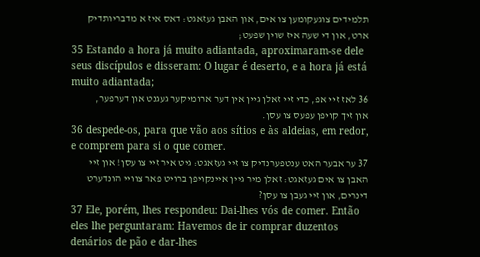תלמידים צוגעקומען צו אים, און האבן געזאגט: דאס איז א מדבריותדיק ארט, און די שעה איז שוין שפעט;
35 Estando a hora já muito adiantada, aproximaram-se dele seus discípulos e disseram: O lugar é deserto, e a hora já está muito adiantada;
36 לאז זיי אפ, כדי זיי זאלן גיין אין דער ארומיקער געגנט און דערפער, און זיך קויפן עפעס צו עסן.
36 despede-os, para que vão aos sítios e às aldeias, em redor, e comprem para si o que comer.
37 ער אבער האט ענטפערנדיק צו זיי געזאגט: גיט איר זיי צו עסן! און זיי האבן צו אים געזאגט: זאלן מיר גיין איינקויפן ברויט פאר צוויי הונדערט דינרים, און זיי געבן צו עסן?
37 Ele, porém, lhes respondeu: Dai-lhes vós de comer. Então eles lhe perguntaram: Havemos de ir comprar duzentos denários de pão e dar-lhes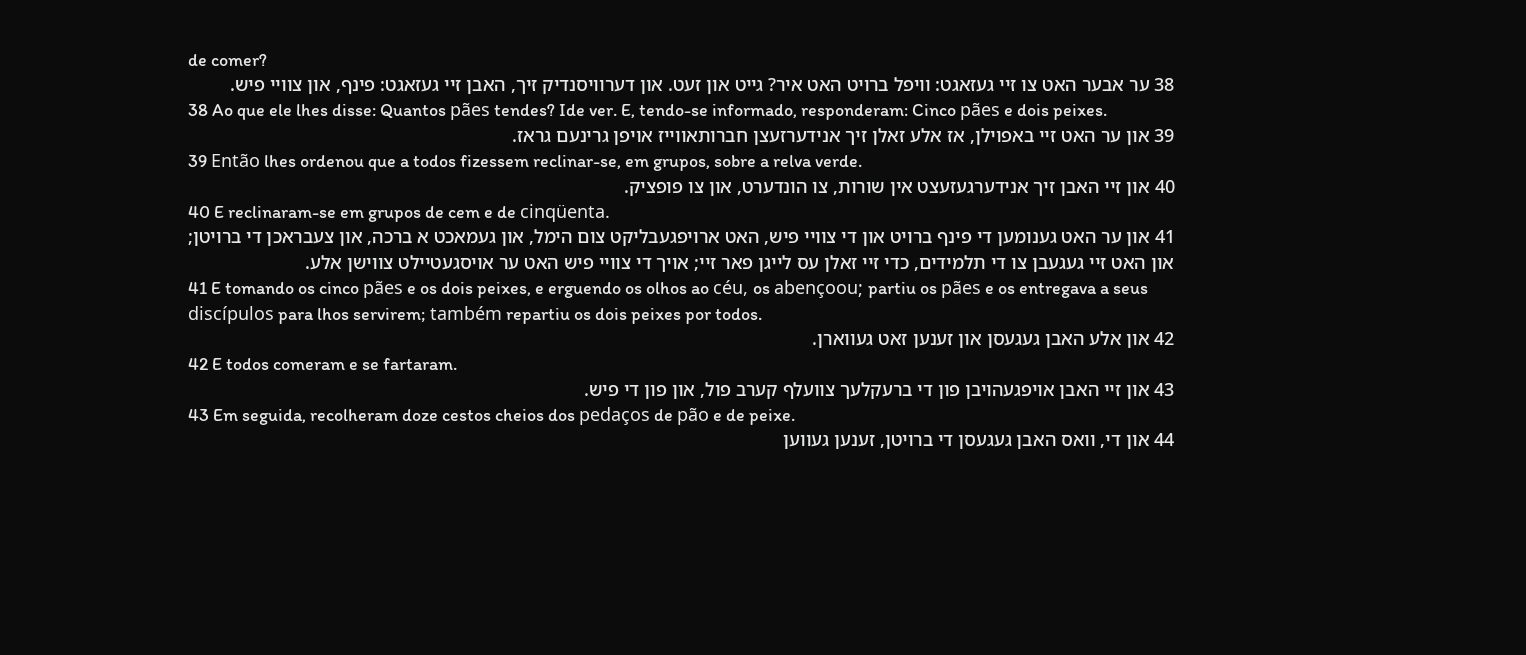de comer?
38 ער אבער האט צו זיי געזאגט: וויפל ברויט האט איר? גייט און זעט. און דערוויסנדיק זיך, האבן זיי געזאגט: פינף, און צוויי פיש.
38 Ao que ele lhes disse: Quantos pães tendes? Ide ver. E, tendo-se informado, responderam: Cinco pães e dois peixes.
39 און ער האט זיי באפוילן, אז אלע זאלן זיך אנידערזעצן חברותאווייז אויפן גרינעם גראז.
39 Então lhes ordenou que a todos fizessem reclinar-se, em grupos, sobre a relva verde.
40 און זיי האבן זיך אנידערגעזעצט אין שורות, צו הונדערט, און צו פופציק.
40 E reclinaram-se em grupos de cem e de cinqüenta.
41 און ער האט גענומען די פינף ברויט און די צוויי פיש, האט ארויפגעבליקט צום הימל, און געמאכט א ברכה, און צעבראכן די ברויטן; און האט זיי געגעבן צו די תלמידים, כדי זיי זאלן עס לייגן פאר זיי; אויך די צוויי פיש האט ער אויסגעטיילט צווישן אלע.
41 E tomando os cinco pães e os dois peixes, e erguendo os olhos ao céu, os abençoou; partiu os pães e os entregava a seus discípulos para lhos servirem; também repartiu os dois peixes por todos.
42 און אלע האבן געגעסן און זענען זאט געווארן.
42 E todos comeram e se fartaram.
43 און זיי האבן אויפגעהויבן פון די ברעקלעך צוועלף קערב פול, און פון די פיש.
43 Em seguida, recolheram doze cestos cheios dos pedaços de pão e de peixe.
44 און די, וואס האבן געגעסן די ברויטן, זענען געווען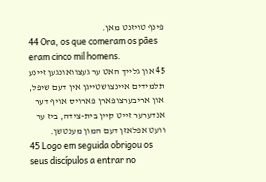פינף טויזנט מאן.
44 Ora, os que comeram os pães eram cinco mil homens.
45 און גלייך האט ער געצוואונגען זיינע תלמידים איינצושטייגן אין דעם שיפל, און אריבערצופארן פארויס אויף דער אנדערער זייט קיין בית‑צידה, ביז ער וועט אפלאזן דעם המון מענטשן.
45 Logo em seguida obrigou os seus discípulos a entrar no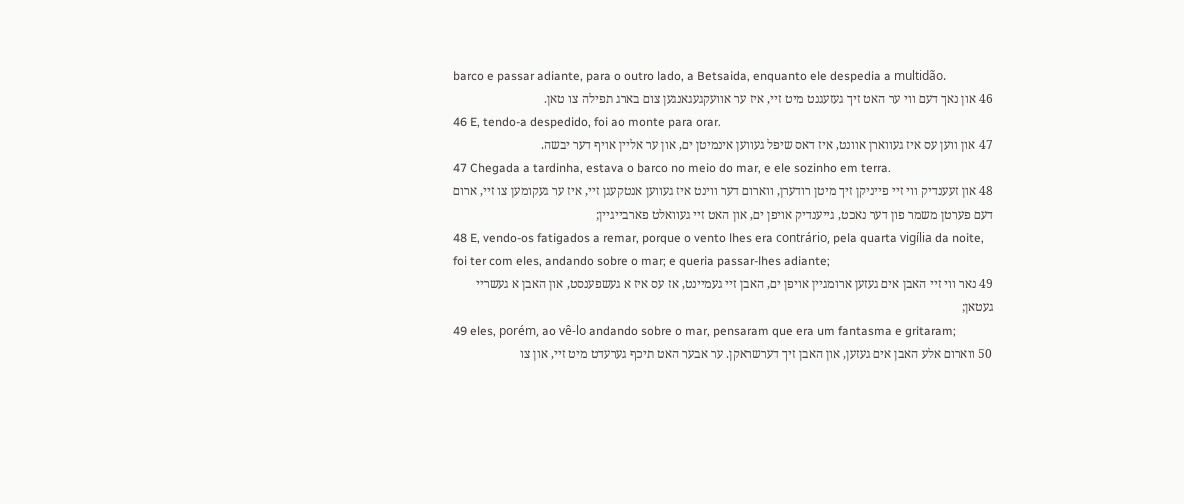barco e passar adiante, para o outro lado, a Betsaida, enquanto ele despedia a multidão.
46 און נאך דעם ווי ער האט זיך געזעגנט מיט זיי, איז ער אוועקגעגאנגען צום בארג תפילה צו טאן.
46 E, tendo-a despedido, foi ao monte para orar.
47 און ווען עס איז געווארן אוונט, איז דאס שיפל געווען אינמיטן ים, און ער אליין אויף דער יבשה.
47 Chegada a tardinha, estava o barco no meio do mar, e ele sozinho em terra.
48 און זעענדיק ווי זיי פייניקן זיך מיטן רודערן, ווארום דער ווינט איז געווען אנטקעגן זיי, איז ער געקומען צו זיי, ארום דעם פערטן משמר פון דער נאכט, גייענדיק אויפן ים, און האט זיי געוואלט פארבייגיין;
48 E, vendo-os fatigados a remar, porque o vento lhes era contrário, pela quarta vigília da noite, foi ter com eles, andando sobre o mar; e queria passar-lhes adiante;
49 נאר ווי זיי האבן אים געזען ארומגיין אויפן ים, האבן זיי געמיינט, אז עס איז א געשפענסט, און האבן א געשריי געטאן;
49 eles, porém, ao vê-lo andando sobre o mar, pensaram que era um fantasma e gritaram;
50 ווארום אלע האבן אים געזען, און האבן זיך דערשראקן. ער אבער האט תיכף גערעדט מיט זיי, און צו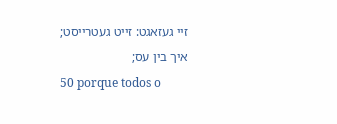זיי געזאגט: זייט געטרייסט; איך בין עס;
50 porque todos o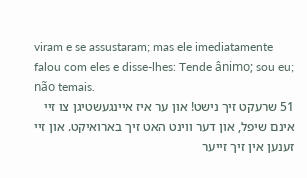viram e se assustaram; mas ele imediatamente falou com eles e disse-lhes: Tende ânimo; sou eu; não temais.
51 שרעקט זיך נישט! און ער איז איינגעשטיגן צו זיי אינם שיפל, און דער ווינט האט זיך בארואיקט. און זיי זענען אין זיך זייער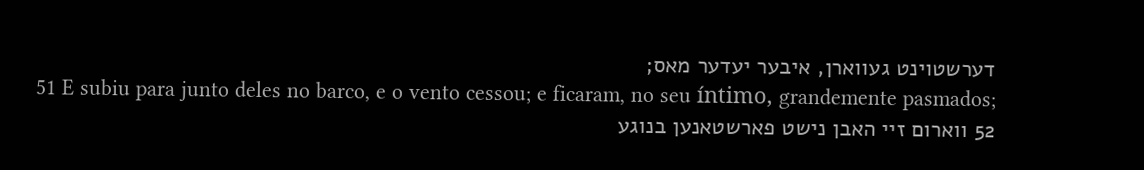דערשטוינט געווארן, איבער יעדער מאס;
51 E subiu para junto deles no barco, e o vento cessou; e ficaram, no seu íntimo, grandemente pasmados;
52 ווארום זיי האבן נישט פארשטאנען בנוגע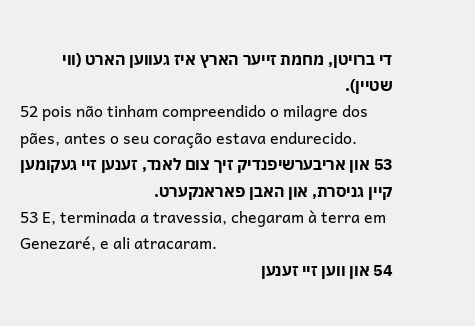די ברויטן, מחמת זייער הארץ איז געווען הארט (ווי שטיין).
52 pois não tinham compreendido o milagre dos pães, antes o seu coração estava endurecido.
53 און אריבערשיפנדיק זיך צום לאנד, זענען זיי געקומען קיין גניסרת, און האבן פאראנקערט.
53 E, terminada a travessia, chegaram à terra em Genezaré, e ali atracaram.
54 און ווען זיי זענען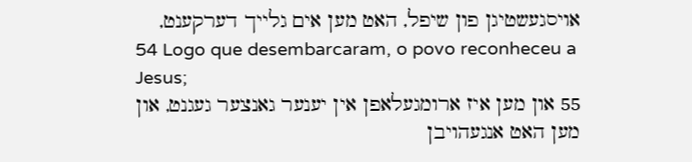אויסגעשטיגן פון שיפל, האט מען אים גלייך דערקענט,
54 Logo que desembarcaram, o povo reconheceu a Jesus;
55 און מען איז ארומגעלאפן אין יענער גאנצער געגנט, און מען האט אנגעהויבן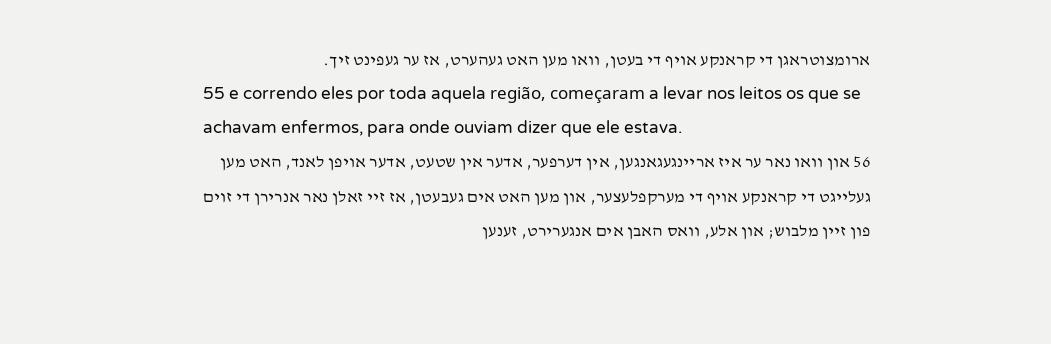ארומצוטראגן די קראנקע אויף די בעטן, וואו מען האט געהערט, אז ער געפינט זיך.
55 e correndo eles por toda aquela região, começaram a levar nos leitos os que se achavam enfermos, para onde ouviam dizer que ele estava.
56 און וואו נאר ער איז אריינגעגאנגען, אין דערפער, אדער אין שטעט, אדער אויפן לאנד, האט מען געלייגט די קראנקע אויף די מערקפלעצער, און מען האט אים געבעטן, אז זיי זאלן נאר אנרירן די זוים פון זיין מלבוש; און אלע, וואס האבן אים אנגערירט, זענען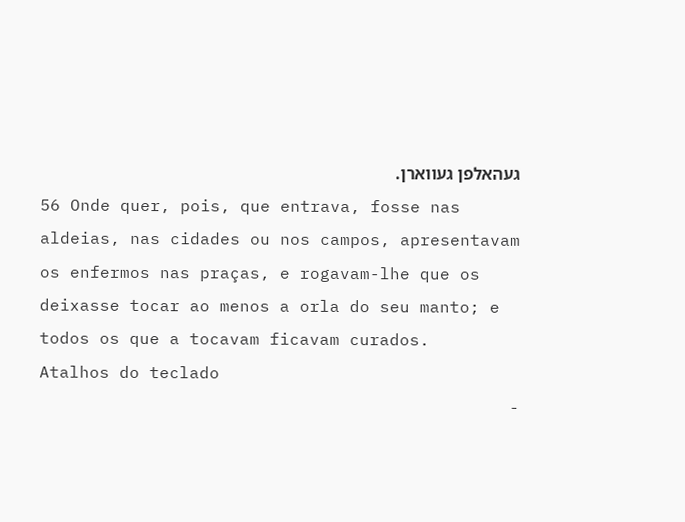געהאלפן געווארן.
56 Onde quer, pois, que entrava, fosse nas aldeias, nas cidades ou nos campos, apresentavam os enfermos nas praças, e rogavam-lhe que os deixasse tocar ao menos a orla do seu manto; e todos os que a tocavam ficavam curados.
Atalhos do teclado
-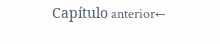Capítulo anterior←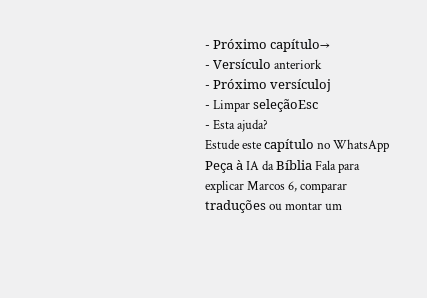- Próximo capítulo→
- Versículo anteriork
- Próximo versículoj
- Limpar seleçãoEsc
- Esta ajuda?
Estude este capítulo no WhatsApp
Peça à IA da Bíblia Fala para explicar Marcos 6, comparar traduções ou montar um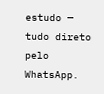estudo — tudo direto pelo WhatsApp.